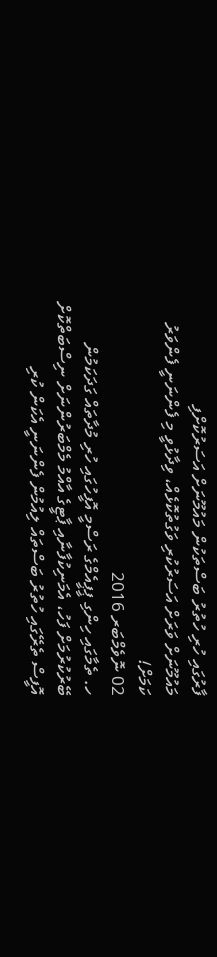ފާރުގައި ހުރި ހުތުރު ބަސްތަކުން މައުމޫނަށް އަސަރުކޮށްފި
މައުމޫނަށް ވަރަށް އަސަރުކުރި ވަގުތުކޮޅެއް، ވިދާޅުވީ މި ފެންނަނީ ފެންވަރު ކަމަށް!
02 ނޮވެމްބަރ 2016
ހ. ތެމާގައި ހިންގި ޕީޕީއެމްގެ ރަސްމީ އޮފީހުގައި ހުރި މުދާތައް ގަދަކަމުން ބޭރުކުރުމަށް ފަހު، އެމަނިކުފާނާއި ޕާޓީގެ އާއްމު މެމްބަރުންނަށް ނިސްބަތްކޮށް އޮފީސް ތެރޭގައި ހުތުރު ބަސްތައް ލިއުމުން ފެންނަނީ އެކަން ކުރި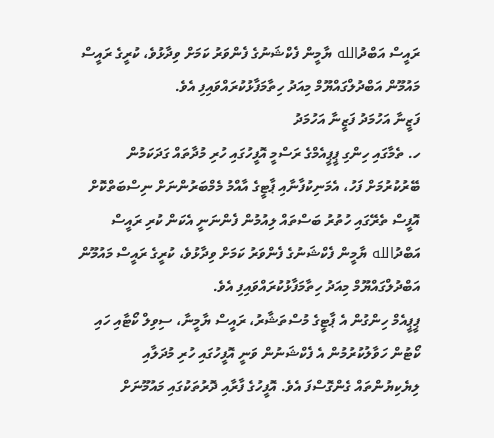ރައީސް އަބްދުالله ޔާމީން ފެކްޝަނުގެ ފެންވަރު ކަމަށް ވިދާޅުވެ، ކުރީގެ ރައީސް މައުމޫން އަބްދުލްގައްޔޫމް މިއަދު ހިތާމަފާޅުކުރައްވައިފި އެވެ.
ފަޒީނާ އަހުމަދު ފަޒީނާ އަހުމަދު
ހ. ތެމާގައި ހިންގި ޕީޕީއެމްގެ ރަސްމީ އޮފީހުގައި ހުރި މުދާތައް ގަދަކަމުން ބޭރުކުރުމަށް ފަހު، އެމަނިކުފާނާއި ޕާޓީގެ އާއްމު މެމްބަރުންނަށް ނިސްބަތްކޮށް އޮފީސް ތެރޭގައި ހުތުރު ބަސްތައް ލިއުމުން ފެންނަނީ އެކަން ކުރި ރައީސް އަބްދުالله ޔާމީން ފެކްޝަނުގެ ފެންވަރު ކަމަށް ވިދާޅުވެ، ކުރީގެ ރައީސް މައުމޫން އަބްދުލްގައްޔޫމް މިއަދު ހިތާމަފާޅުކުރައްވައިފި އެވެ.
ޕީޕީއެމް ހިންގުން އެ ޕާޓީގެ މުސްތަޝާރު، ރައީސް ޔާމީނާ، ސިވިލް ކޯޓާއި ހައި ކޯޓުން ހަވާލުކުރުމުން އެ ފެކްޝަނުން ވަނީ އޮފީހުގައި ހުރި މުދަލާއި ލިޔެކިޔުންތައް ގެންގޮސްފަ އެވެ. އޮފީހުގެ ފާރާއި ދޮރުތަކުގައި މައުމޫނަށް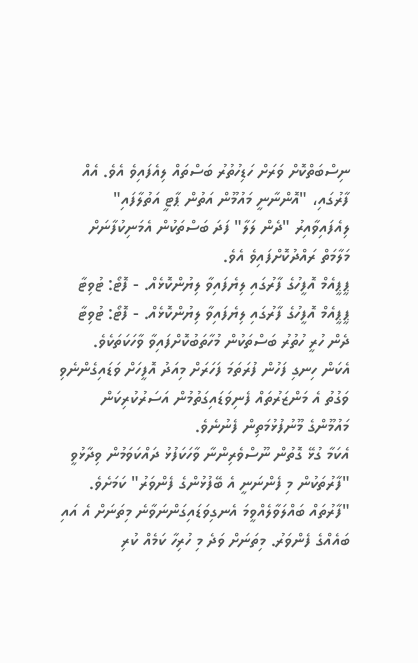ނިސްބަތްކޮށް ވަރަށް ހަޑިހުތުރު ބަސްތައް ލިއެފައިވެ އެވެ. އެއް ފާރުގައި، "އޮންނާނީ މައުމޫން އަތުން ޕާޓީ އަތުލާފައި" ލިއެފައިވާއިރު "ދެން ލަލާ" ފަދަ ބަސްތަކުން އެމަނިކުފާނަށް މަލާމަތް ރައްދުކޮށްފައިވެ އެވެ.
ޕީޕީއެމް އޮފީހުގެ ފާރުގައި ލިޔެފައިވާ ލިޔުންކޮޅެއް. - ފޮޓޯ: ޓުވިޓާ
ޕީޕީއެމް އޮފީހުގެ ފާރުގައި ލިޔެފައިވާ ލިޔުންކޮޅެއް. - ފޮޓޯ: ޓުވިޓާ
ދެން ހުރީ ހުތުރު ބަސްތަކުން މުހާތަބުކޮށްފައިވާ ވާހަކަތަކެވެ.
އެކަން ހިނގި ފަހުން ފުރަތަމަ ފަހަރަށް މިއަދު އޮފީހަށް ވަޑައިގެންނެވި ވަގުތު އެ މަންޒަރުތައް ފެނިވަޑައިގަތުމުން އަސަރުކުރިކަން މައުމޫންގެ މޫނުފުޅުމަތިން ފެނުނެވެ.
އެކަމާ ގުޅޭ ގޮތުން ނޫސްވެރިންނާ ވާހަކަފުޅު ދައްކަވަމުން ވިދާޅުވީ "ފާރުތަކުން މި ފެންނަނީ އެ ބޭފުޅުންގެ ފެންވަރު" ކަމަށެވެ.
"ފާރުތައް ބައްލަވާލެއްވީމަ އެނގިވަޑައިގަންނަވާނެ މިތަނަށް އެ އައި ބައެއްގެ ފެންވަރު. މިތަނަށް ވަދެ މި ހުރިހާ ކަމެއް ކުރި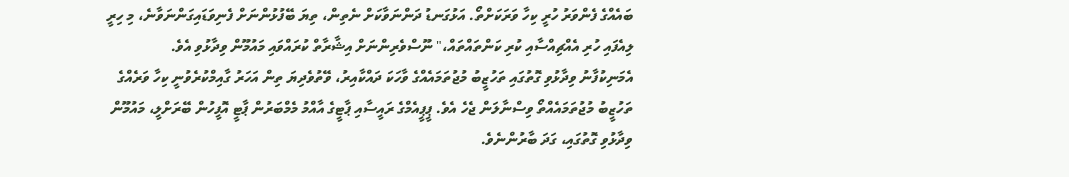ބައެއްގެ ފެންވަރު ހުރީ ކިހާ ވަރަކަށްތޯ. އަޅުގަނޑު ދަންނަވާކަށް ނެތިން، ތިޔަ ބޭފުޅުންނަށް ފެނިވަޑައިގަންނަވާނެ، މި ހިރީ ލިއެފައި ހުރި އެއްޗިއްސާއި ކުރި ކަންތައްތައް،" ނޫސްވެރިންނަށް އިޝާރާތް ކުރައްވައި މައުމޫން ވިދާޅުވި އެވެ.
އެމަނިކުފާނު ވިދާޅުވި ގޮތުގައި ތަހުޒީބު މުޖުތަމައެއްގެ ވާހަކަ ދައްކާއިރު، ވޭތުވެދިޔަ ތިން އަހަރު ގާއިމްކުރެވުނީ ކިހާ ވަރެއްގެ ތަހުޒީބު މުޖުތަމައެއްތޯ ވިސްނާލަން ޖެހެ އެވެ. ޕީޕީއެމްގެ ރައީސާއި ޕާޓީގެ އާއްމު މެމްބަރުން ޕާޓީ އޮފީހުން ބޭރަށްލީ، މައުމޫން ވިދާޅުވި ގޮތުގައި، ގަދަ ބާރުންނެވެ.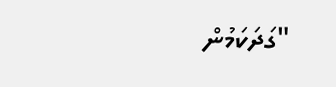"ގަދަކަމުން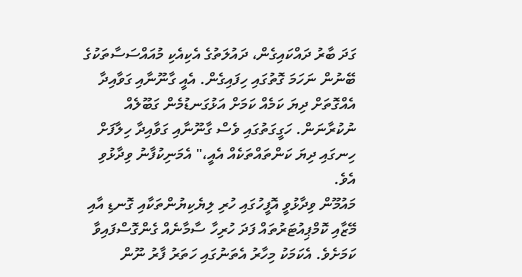ގަދަ ބާރު ދައްކައިގެން، ދައުލަތުގެ އެކިއެކި މުއައްސަސާތަކުގެ ބޭނުން ނަހަމަ ގޮތުގައި ހިފައިގެން. އެއީ ގާނޫނާއި ގަވާއިދާ އެއްގޮތަށް ދިޔަ ކަމެއް ކަމަށް އަޅުގަނޑުމެން ގަބޫލެއް ނުކުރާނަން. ހަގީގަތުގައި ވެސް ގާނޫނާއި ގަވާއިދާ ހިލާފަށް ހިނގައި ދިޔަ ކަންތައްތަކެއް އެއީ،" އެމަނިކުފާނު ވިދާޅުވި އެވެ.
މައުމޫން ވިދާޅުވީ އޮފީހުގައި ހުރި ލިޔެކިޔުންތަކާއި ގޮނޑި އާއި މޭޒާއި ކޮމްޕިއުޓަރުތައް ފަދަ ހުރިހާ ސާމާނެއް ގެންގޮސްފައިވާ ކަމަށެވެ. އެކަމަކު މިހާރު އެތަނުގައި ހަތަރު ފާރު ނޫން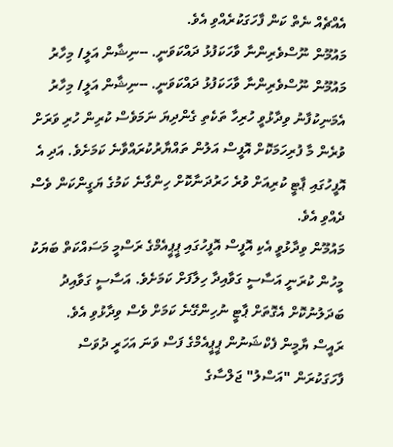އެއްޗެއް ނެތް ކަން ފާހަގަކުރެއްވި އެވެ.
މައުމޫން ނޫސްވެރިންނާ ވާހަކަފުޅު ދައްކަވަނީ. --ނިޝާން އަލީ/ މިހާރު
މައުމޫން ނޫސްވެރިންނާ ވާހަކަފުޅު ދައްކަވަނީ. --ނިޝާން އަލީ/ މިހާރު
އެމަނިކުފާނު ވިދާޅުވީ ހުރިހާ ތަކެތި ގެންދިޔަ ނަމަވެސް ކުރިން ހުރި ވަރަށް ވުރެން މާ ފުރިހަމަކޮށް އޮފީސް އަލުން ތައްޔާރުކުރައްވާނެ ކަމަށެވެ. އަދި އެ އޮފީހުގައި ޕާޓީ ކުރިއަށް ވުރެ ހަރުދަނާކޮށް ހިންގާނެ ކަމުގެ ޔަގީންކަން ވެސް ދެއްވި އެވެ.
މައުމޫން ވިދާޅުވީ އެކި އޮފީސް އޮފީހުގައި ޕީޕީއެމްގެ ރަސްމީ މަސައްކަތް ބަޔަކު މީހުން ކުރަނީ އަސާސީ ގަވާއިދާ ހިލާފަށް ކަމަށެވެ. އަސާސީ ގަވާއިދު ބަދަލުނުކޮށް އެގޮތަށް ޕާޓީ ނުހިންގޭނެ ކަމަށް ވެސް ވިދާޅުވި އެވެ.
ރައީސް ޔާމީން ފެކްޝަނުން ޕީޕީއެމްގެ ފަސް ވަނަ އަހަރީ ދުވަސް ފާހަގަކުރަން "އަސްލު" ޖަލްސާގެ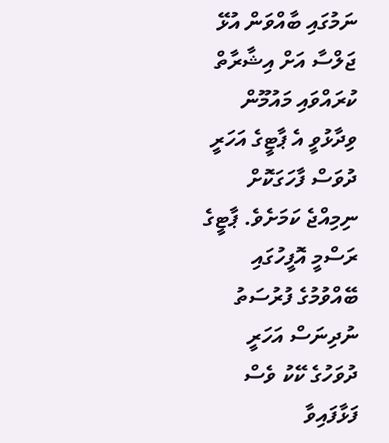ނަމުގައި ބާއްވަން އުޅޭ ޖަލްސާ އަށް އިޝާރާތް ކުރައްވައި މައުމޫން ވިދާޅުވީ އެ ޕާޓީގެ އަހަރީ ދުވަސް ފާހަގަކޮށް ނިމިއްޖެ ކަމަށެވެ. ޕާޓީގެ ރަސްމީ އޮފީހުގައި ބޭއްވުމުގެ ފުރުސަތު ނުދިނަސް އަހަރީ ދުވަހުގެ ކޭކު ވެސް ފަޅާފައިވާ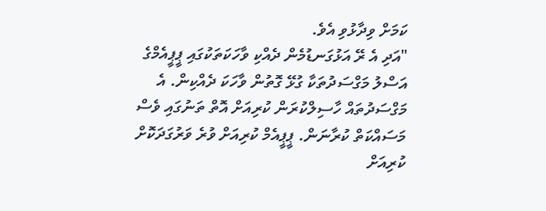ކަމަށް ވިދާޅުވި އެވެ.
"އަދި އެ ރޭ އަޅުގަނޑުމެން ދެއްކި ވާހަކަތަކުގައި ޕީޕީއެމްގެ އަސްލު މަގްސަދުތަކާ ގުޅޭ ގޮތުން ވާހަކަ ދެއްކިން. އެ މަގްސަދުތައް ހާސިލްކުރަން ކުރިއަށް އޮތް ތަނުގައި ވެސް މަސައްކަތް ކުރާނަން. ޕީޕީއެމް ކުރިއަށް ވުރެ ވަރުގަދަކޮށް ކުރިއަށް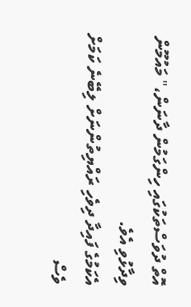އޮތް ދުވަސްތަކުގައި ހިންގަމުން ދާނަން،" މައުމޫން ވިދާޅުވި އެވެ.
އެކަމުގެ ފައިދާ ދިވެހި ރައްޔިތުންނަށް ލިބޭނެ ކަމަށް ވެސް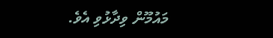މައުމޫން ވިދާޅުވި އެވެ.